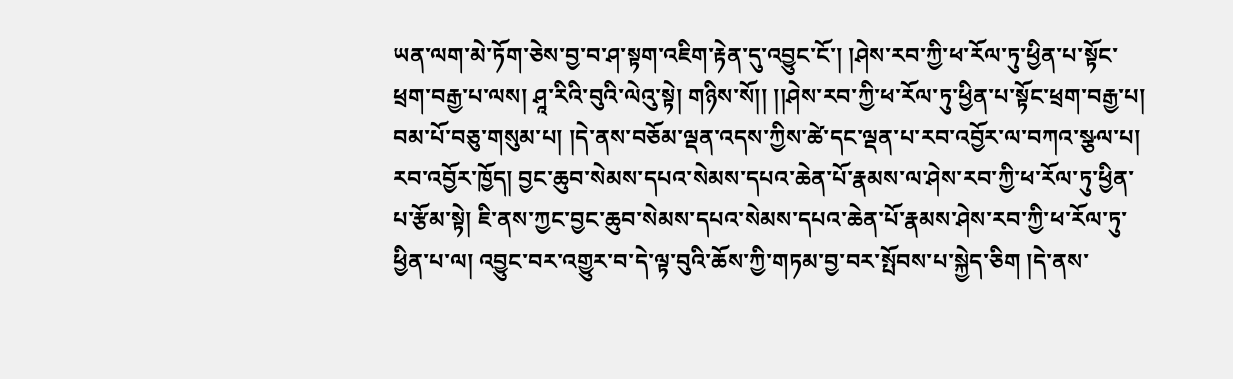ཡན་ལག་མེ་ཏོག་ཅེས་བྱ་བ་ཤ་སྟག་འཇིག་རྟེན་དུ་འབྱུང་ངོ་། །ཤེས་རབ་ཀྱི་ཕ་རོལ་ཏུ་ཕྱིན་པ་སྟོང་ཕྲག་བརྒྱ་པ་ལས། ཤཱ་རིའི་བུའི་ལེའུ་སྟེ། གཉིས་སོ།། །།ཤེས་རབ་ཀྱི་ཕ་རོལ་ཏུ་ཕྱིན་པ་སྟོང་ཕྲག་བརྒྱ་པ། བམ་པོ་བཅུ་གསུམ་པ། །དེ་ནས་བཅོམ་ལྡན་འདས་ཀྱིས་ཚེ་དང་ལྡན་པ་རབ་འབྱོར་ལ་བཀའ་སྩལ་པ། རབ་འབྱོར་ཁྱོད། བྱང་ཆུབ་སེམས་དཔའ་སེམས་དཔའ་ཆེན་པོ་རྣམས་ལ་ཤེས་རབ་ཀྱི་ཕ་རོལ་ཏུ་ཕྱིན་པ་རྩོམ་སྟེ། ཇི་ནས་ཀྱང་བྱང་ཆུབ་སེམས་དཔའ་སེམས་དཔའ་ཆེན་པོ་རྣམས་ཤེས་རབ་ཀྱི་ཕ་རོལ་ཏུ་ཕྱིན་པ་ལ། འབྱུང་བར་འགྱུར་བ་དེ་ལྟ་བུའི་ཆོས་ཀྱི་གཏམ་བྱ་བར་སྤོབས་པ་སྐྱེད་ཅིག །དེ་ནས་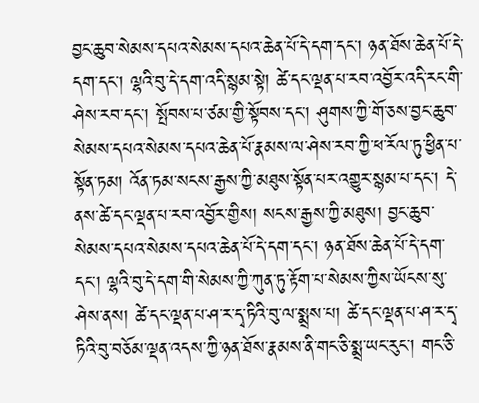བྱང་ཆུབ་སེམས་དཔའ་སེམས་དཔའ་ཆེན་པོ་དེ་དག་དང་། ཉན་ཐོས་ཆེན་པོ་དེ་དག་དང་། ལྷའི་བུ་དེ་དག་འདི་སྙམ་སྟེ། ཚེ་དང་ལྡན་པ་རབ་འབྱོར་འདི་རང་གི་ཤེས་རབ་དང་། སྤོབས་པ་ཙམ་གྱི་སྟོབས་དང་། ཤུགས་ཀྱི་གོ་ཅས་བྱང་ཆུབ་སེམས་དཔའ་སེམས་དཔའ་ཆེན་པོ་རྣམས་ལ་ཤེས་རབ་ཀྱི་ཕ་རོལ་ཏུ་ཕྱིན་པ་སྟོན་ཏམ། འོན་ཏམ་སངས་རྒྱས་ཀྱི་མཐུས་སྟོན་པར་འགྱུར་སྙམ་པ་དང་། དེ་ནས་ཚེ་དང་ལྡན་པ་རབ་འབྱོར་གྱིས། སངས་རྒྱས་ཀྱི་མཐུས། བྱང་ཆུབ་སེམས་དཔའ་སེམས་དཔའ་ཆེན་པོ་དེ་དག་དང་། ཉན་ཐོས་ཆེན་པོ་དེ་དག་དང་། ལྷའི་བུ་དེ་དག་གི་སེམས་ཀྱི་ཀུན་ཏུ་རྟོག་པ་སེམས་ཀྱིས་ཡོངས་སུ་ཤེས་ནས། ཚེ་དང་ལྡན་པ་ཤ་ར་དྭ་ཏིའི་བུ་ལ་སྨྲས་པ། ཚེ་དང་ལྡན་པ་ཤ་ར་དྭ་ཏིའི་བུ་བཅོམ་ལྡན་འདས་ཀྱི་ཉན་ཐོས་རྣམས་ནི་གང་ཅི་སྨྲ་ཡང་རུང་། གང་ཅི་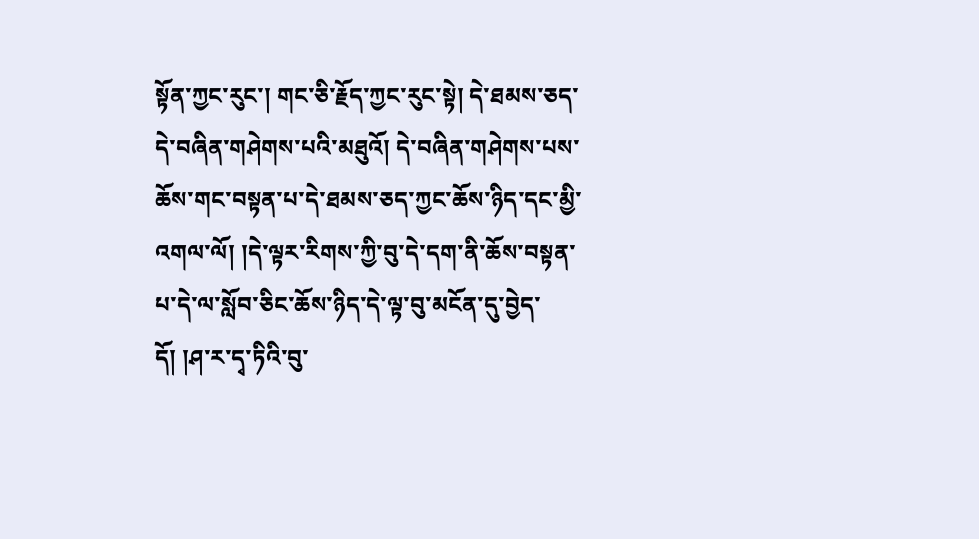སྟོན་ཀྱང་རུང་། གང་ཅི་རྗོད་ཀྱང་རུང་སྟེ། དེ་ཐམས་ཅད་དེ་བཞིན་གཤེགས་པའི་མཐུའོ། དེ་བཞིན་གཤེགས་པས་ཆོས་གང་བསྟན་པ་དེ་ཐམས་ཅད་ཀྱང་ཆོས་ཉིད་དང་མྱི་འགལ་ལོ། །དེ་ལྟར་རིགས་ཀྱི་བུ་དེ་དག་ནི་ཆོས་བསྟན་པ་དེ་ལ་སློབ་ཅིང་ཆོས་ཉིད་དེ་ལྟ་བུ་མངོན་དུ་བྱེད་དོ། །ཤ་ར་དྭ་ཏིའི་བུ་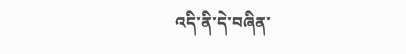འདི་ནི་དེ་བཞིན་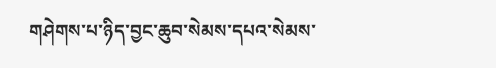གཤེགས་པ་ཉིད་བྱང་ཆུབ་སེམས་དཔའ་སེམས་